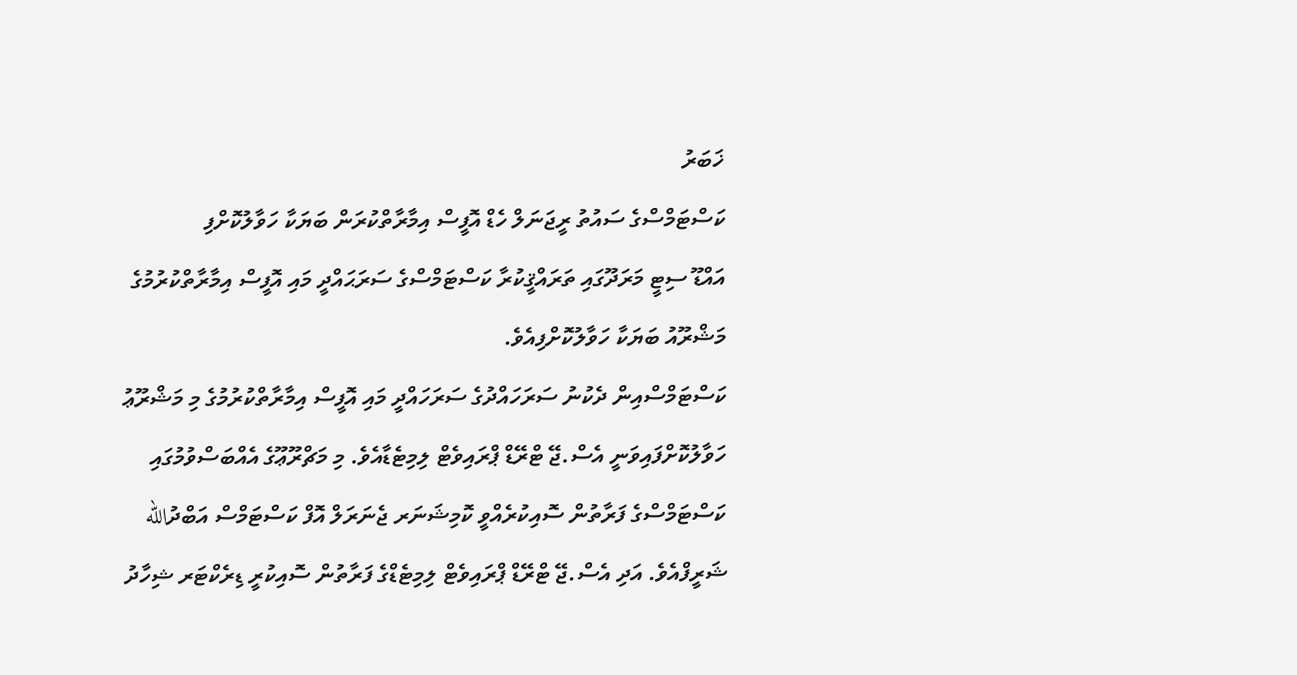ޚަބަރު
ކަސްޓަމްސްގެ ސައުތު ރީޖަނަލް ހެޑް އޮފީސް އިމާރާތްކުރަން ބަޔަކާ ހަވާލުކޮށްފި
އައްޑޫ ސިޓީ މަރަދޫގައި ތަރައްޤީކުރާ ކަސްޓަމްސްގެ ސަރަޙައްދީ މައި އޮފީސް އިމާރާތްކުރުމުގެ މަޝްރޫއު ބަޔަކާ ހަވާލުކޮށްފިއެވެ.
ކަސްޓަމްސްއިން ދެކުނު ސަރަހައްދުގެ ސަރަހައްދީ މައި އޮފީސް އިމާރާތްކުރުމުގެ މި މަޝްރޫޢު ހަވާލުކޮށްފައިވަނީ އެސް.ޖޭ ޓްރޭޑް ޕްރައިވެޓް ލިމިޓެޑާއެވެ. މި މަޗްރޫޢޫގެ އެއްބަސްވުމުގައި ކަސްޓަމްސްގެ ފަރާތުން ސޮއިކުރެއްވީ ކޮމިޝަނަރ ޖެނަރަލް އޮފް ކަސްޓަމްސް އަބްދުالله ޝަރީފްއެވެ. އަދި އެސް.ޖޭ ޓްރޭޑް ޕްރައިވެޓް ލިމިޓެޑްގެ ފަރާތުން ސޮއިކުރީ ޑިރެކްޓަރ ޝިހާދު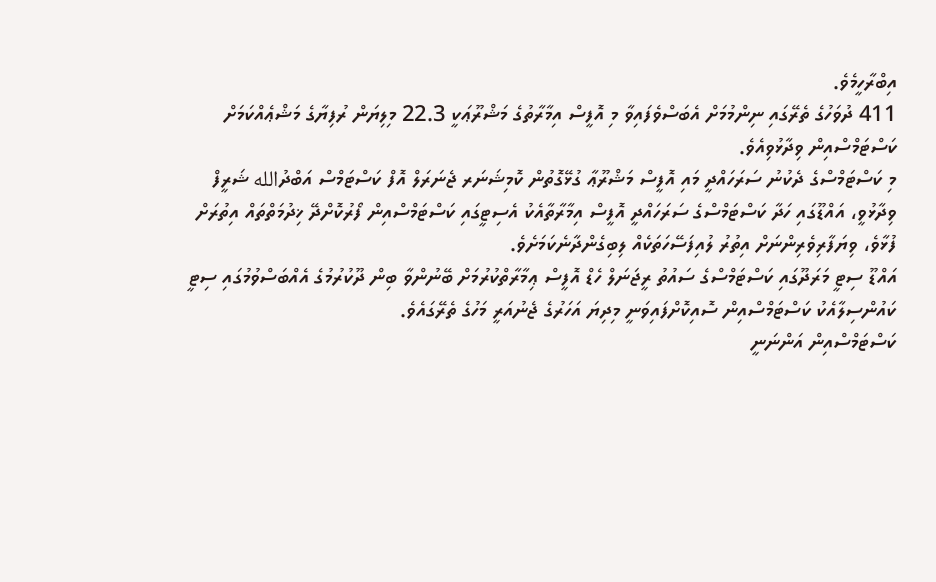އިބްރާހީމެވެ.
411 ދުވަހުގެ ތެރޭގައި ނިންމުމަށް އެބަސްވެފައިވާ މި އޮފީސް އިމާރާތުގެ މަޝްރޫޢަކީ 22.3 މިލިޔަން ރުފިޔާގެ މަޝްޢެއްކަމަށް ކަސްޓަމްސްއިން ވިދާޅުވިއެވެ.
މި ކަސްޓަމްސްގެ ދެކުނު ސަރަހައްދީ މައި އޮފީސް މަޝްރޫޢާ ގުޅޭގޮތުން ކޮމިޝަނަރ ޖެނަރަލް އޮފް ކަސްޓަމްސް އަބްދުالله ޝަރީފް ވިދާޅުވީ، އައްޑޫގައި ހަދާ ކަސްޓަމްސްގެ ސަރަހައްދީ އޮފީސް އިމާރާތާއެކު އެސިޓީގައި ކަސްޓަމްސްއިން ފޯރުކޮށްދޭ ޚިދުމަތްތައް އިތުރަށް ފުޅާވެ، ވިޔަފާރިވެރިންނަށް އިތުރު ލުއިފަސޭހަތަކެއް ލިބިގެންދާނެކަމަށެވެ.
އައްޑޫ ސިޓީ މަރަދޫގައި ކަސްޓަމްސްގެ ސައުތު ރީޖަނަލް ހެޑް އޮފީސް ޢިމާރާތްކުރުމަށް ބޭނުންވާ ބިން ދޫކުރުމުގެ އެއްބަސްވުމުގައި ސިޓީ ކައުންސިލާއެކު ކަސްޓަމްސްއިން ސޮއިކޮށްފައިވަނީ މިދިޔަ އަހަރުގެ ޖެނުއަރީ މަހުގެ ތެރޭގައެވެ.
ކަސްޓަމްސްއިން އަންނަނީ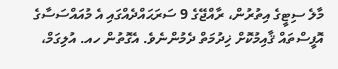މާލެ ސިޓީގެ އިތުރުން، ރާއްޖޭގެ 9 ސަރަޙައްދެއްގައި އެ މުއައްސަސާގެ އޮފީސްތައް ޤާއިމުކޮށް ޚިދުމަތް ދެމުންނެވެ. އެގޮތުން ހއ. އުލިގަމް،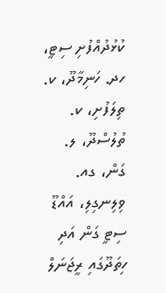ކުޅުދުއްފުށި ސިޓީ، ހދ. ހަނިމާދޫ، ކ. ތިލަފުށި، ކ. ތުލުސްދޫ، ލ. ގަން، ގއ. ވިލިނގިލި، އައްޑޫ ސިޓީ ގަން އަދި ހިތަދޫގައި ރީޖަނަލް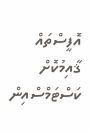އޮފީސްތައް ޤާއިމުކޮށް ކަސްޓަމްސްއިން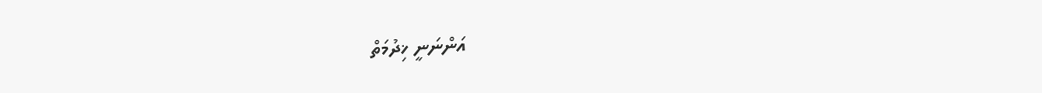އަންނަނީ ޚިދުމަތް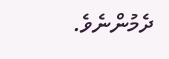ދެމުންނެވެ.